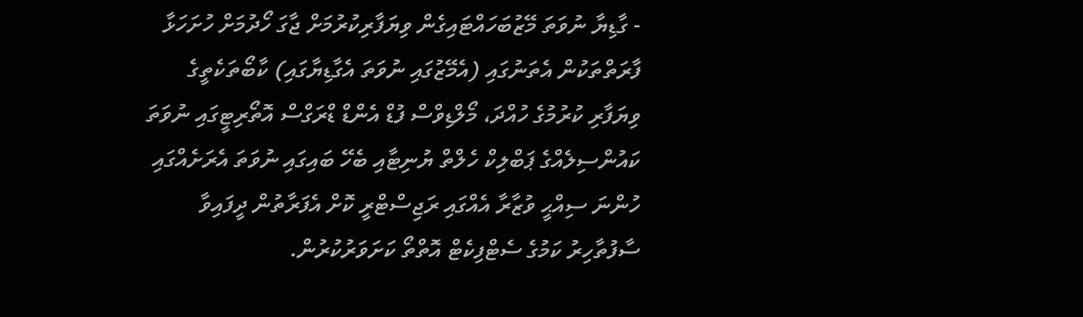- ގާޑިޔާ ނުވަތަ މޭޒުބަހައްޓައިގެން ވިޔަފާރިކުރުމަށް ޖާގަ ހޯދުމަށް ހުށަހަޅާ ފާރަތްތަކުން އެތަނުގައި (އެމޭޒުގައި ނުވަތަ އެގާޑިޔާގައި) ކާބޯތަކެތީގެ ވިޔަފާރި ކުރުމުގެ ހުއްދަ، މޯލްޑިވްސް ފުޑް އެންޑް ޑްރަގްސް އޮތޯރިޓީގައި ނުވަތަ ކައުންސިލެއްގެ ޕަބްލިކް ހެލްތް ޔުނިޓާއި ބެހޭ ބައިގައި ނުވަތަ އެރަށެއްގައި ހުންނަ ސިއްޙީ ވުޒާރާ އެއްގައި ރަޖިސްޓްރީ ކޮށް އެފަރާތުން ދީފައިވާ ސާފުތާހިރު ކަމުގެ ސެޓްފިކެޓް އޮތްތޯ ކަށަވަރުކުރުން.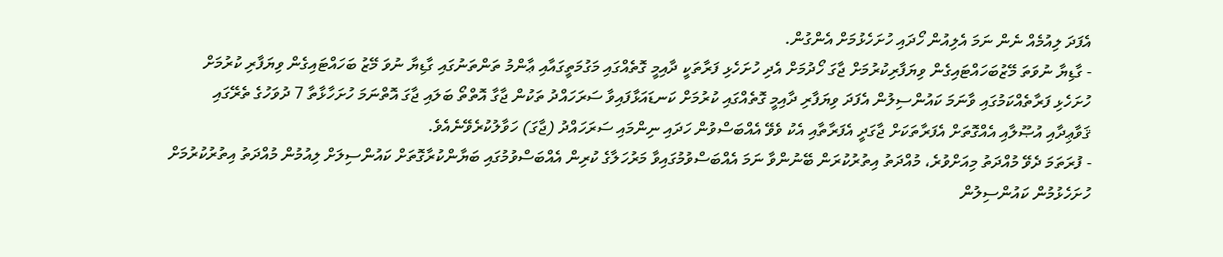އެފަދަ ލިއުމެއް ނެން ނަމަ އެލިއުން ހޯދައި ހުށަހެޅުމަށް އެންގުން.
- ގާޑިޔާ ނުވަތަ މޭޒުބަހައްޓައިގެން ވިޔަފާރިކުރުމަށް ޖާގަ ހޯދުމަށް އެދި ހުށަހެޅި ފަރާތަކީ ދާއިމީ ގޮތެއްގައި މަގުމަތީގައާއި ޢާންމު ތަންތަނުގައި ގާޑިޔާ ނުވަ މޭޒު ބަހައްޓައިގެން ވިޔަފާރި ކުރުމަށް ހުށަހެޅި ފަރާތެއްކަމުގައި ވާނަމަ ކައުންސިލުން އެފަދަ ވިޔަފާރި ދާއިމީ ގޮތެއްގައި ކުރުމަށް ކަނޑައަޅާފައިވާ ސަރަހައްދު ތަކުން ޖާގާ އޮތްތޯ ބަލައި ޖާގަ އޮތްނަމަ ހުށަހާޅާތާ 7 ދުވަހުގެ ތެރޭގައި ޤަވާޢިދާއި އުޞޫލާއި އެއްގޮތަށް އެފަރާތަކަށް ޖާގަދީ އެފަރާތާއި އެކު ވެވޭ އެއްބަސްވުން ހަދައި ނިންމައި ސަރަހައްދު (ޖާގަ) ހަވާލުކުރެވޭނެއެވެ.
- ފުރަތަމަ ދެވޭ މުއްދަތު މިއަށްވުރެ، މުއްދަތު އިތުރުކުރަން ބޭނުންވާ ނަމަ އެއްބަސްވުމުގައިވާ މަރުހަލާގެ ކުރިން އެއްބަސްވުމުގައި ބަޔާންކުރާގޮތަށް ކައުންސިލަށް ލިއުމުން މުއްދަތު އިތުރުކުރުމަށް ހުށަހެޅުމުން ކައުންސިލުން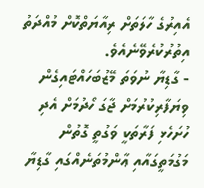އެއިރުގެ ހާލަތަށް ރިއާޔަތްކޮށް މުއްދަތު އިތުރުކުރެވޭނެއެވެ.
- ގާޑިޔާ ނުވަތަ މޭޒުބަހައްޓައިގެން ވިޔަފާރިކުރުމަށް ޖާގަ ހޯދުމަށް އެދި ހުށަހެޅި ފަރާތަކީ ވަގުތީ ގޮތުން މަގުމަތީގައާއި ޢާންމުތަނެއްގައި ގާޑިޔާ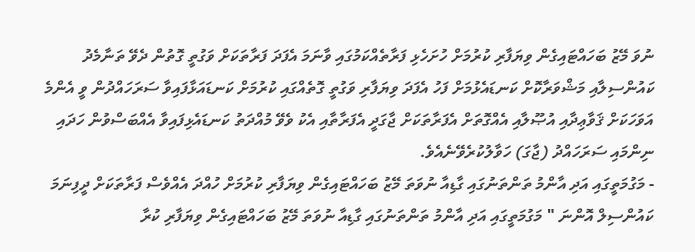ނުވަ މޭޒު ބަހައްޓައިގެން ވިޔަފާރި ކުރުމަށް ހުށަހެޅި ފަރާތެއްކަމުގައި ވާނަމަ އެފަދަ ފަރާތަކަށް ވަގުތީ ގޮތުން ދެވޭ ތަނާމެދު ކައުންސިލާއި މަޝްވަރާކޮށް ކަނޑައެޅުމަށް ފަހު އެފަދަ ވިޔަފާރި ވަގުތީ ގޮތެއްގައި ކުރުމަށް ކަނޑައަޅާފައިވާ ސަރަހައްދުން ވީ އެންމެ އަވަހަކަށް ޤަވާޢިދާއި އުޞޫލާއި އެއްގޮތަށް އެފަރާތަކަށް ޖާގަދީ އެފަރާތާއި އެކު ވެވޭ މުއްދަތު ކަނޑައެޅިފައިވާ އެއްބަސްވުން ހަދައި ނިންމައި ސަރަހައްދު (ޖާގަ) ހަވާލުކުރެވޭނެއެވެ.
- މަގުމަތީގައި އަދި އާންމު ތަންތަނުގައި ގާޑިއާ ނުވަތަ މޭޒު ބަހައްޓައިގެން ވިޔަފާރި ކުރުމަށް ހުއްދަ އެއްވެސް ފަރާތަކަށް ދީފިނަމަ ކައުންސިލް އޮންނަ " މަގުމަތީގައި އަދި އާންމު ތަންތަނުގައި ގާޑިއާ ނުވަތަ މޭޒު ބަހައްޓައިގެން ވިޔަފާރި ކުރާ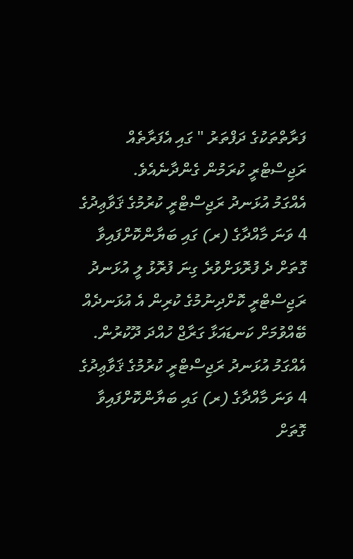ފަރާތްތަކުގެ ދަފްތަރު " ގައި އެފަރާތެއް ރަޖިސްޓްރީ ކުރަމުން ގެންދާނެއެވެ.
އެއްގަމު އުޅަނދު ރަޖިސްޓްރީ ކުރުމުގެ ޤަވާޢިދުގެ 4 ވަނަ މާއްދާގެ (ރ) ގައި ބަޔާންކޮށްފައިވާ ގޮތަށް ދެ ފުރޮޅަށްވުރެ ގިނަ ފުރޮޅު ލީ އުޅަނދު ރަޖިސްޓްރީ ކޮށްދިނުމުގެ ކުރިން އެ އުޅަނދެއް ބޭއްވުމަށް ކަނޑައަޅާ ގަރާޖް ހުއްދަ ދޫކުރުން.
އެއްގަމު އުޅަނދު ރަޖިސްޓްރީ ކުރުމުގެ ޤަވާޢިދުގެ 4 ވަނަ މާއްދާގެ (ރ) ގައި ބަޔާންކޮށްފައިވާ ގޮތަށް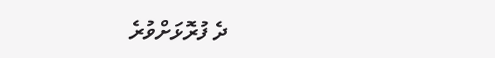ދެ ފުރޮޅަށްވުރެ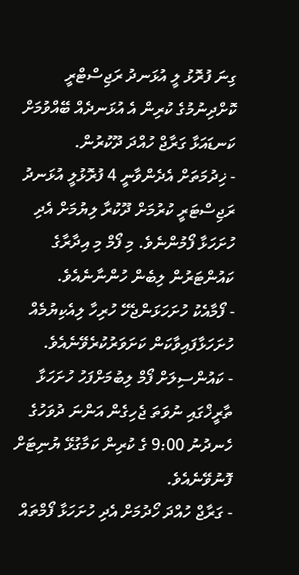ގިނަ ފުރޮޅު ލީ އުޅަނދު ރަޖިސްޓްރީ ކޮށްދިނުމުގެ ކުރިން އެ އުޅަނދެއް ބޭއްވުމަށް ކަނޑައަޅާ ގަރާޖް ހުއްދަ ދޫކުރުން.
- ޚިދުމަތަށް އެދެންވާނީ 4 ފުރޮޅުލީ އުޅަނދު ރަޖިސްޓަރީ ކުރުމަށް ދޫކުރާ ލިޔުމަށް އެދި ހުށަހަޅާ ފޯމުންނެވެ. މި ފޯމް މި އިދާރާގެ ކައުންޓަރުން ލިބެން ހުންނާނެއެވެ.
- ފޯމާއެކު ހުށަހަޅަންޖެހޭ ހުރިހާ ލިއެކިޔުމެއް ހުށަހަޅާފައިވާކަން ކަށަވަރުކުރެވޭނެއެވެ.
- ކައުންސިލަށް ފޯމް ލިބުމަށްފަހު ހުށަހަޅާ ތާރީޚްގައި ނުވަތަ ޖެހިގެން އަންނަ ދުވަހުގެ ހެނދުނު 9:00 ގެ ކުރިން ކަމާގުޅޭ ޔުނިޓަށް ފޮނުވޭނެއެވެ.
- ގަރާޖް ހުއްދަ ހޯދުމަށް އެދި ހުށަހަޅާ ފޯމްތައް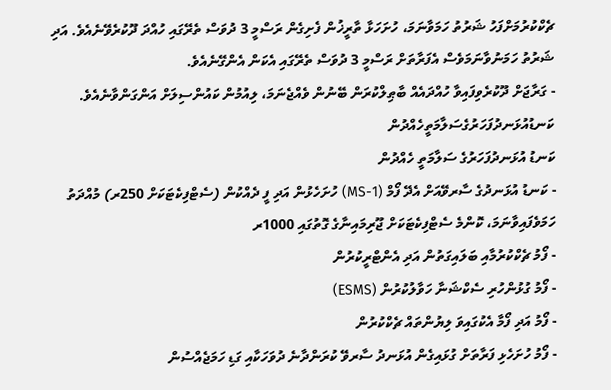ޗެކްކުރުމަށްފަހު ޝަރުތު ހަމަވާނަމަ، ހުށަހަޅާ ތާރީޚުން ފެށިގެން ރަސްމީ 3 ދުވަސް ތެރޭގައި ހުއްދަ ދޫކުރެވޭނެއެވެ. އަދި ޝަރުތު ހަމަނުވާނަމަވެސް އެފަރާތަށް ރަސްމީ 3 ދުވަސް ތެރޭގައި އެކަން އެންގޭނެއެވެ.
- ގަރާޖަށް ދޫކުރެވިފައިވާ ހުއްދައެއް ބާޠިލްކުރަން ބޭނުން ވެއްޖެނަމަ، ލިއުމުން ކައުންސިލަށް އަންގަންވާނެއެވެ.
ކަނޑުއުޅަނދުފަހަރުގެސަލާމަތީހެއްދުން
ކަނޑު އުޅަނދުފަހަރުގެ ސަލާމަތީ ހެއްދުން
- ކަނޑު އުޅަނދުގެ ސާރވޭއަށް އެދޭ ފޯމް (MS-1) ހުށަހެޅުން އަދި ފީ ދެއްކުން (ސެޓްފިކެޓަކަށް 250ރ) މުއްދަތު ހަމަވެފައިވާނަމަ، ކޮންމެ ސެޓްފިކެޓަކަށް ޖޫރިމައިނާގެ ގޮތުގައި 1000ރ
- ފޯމު ޗެކްކުރުމާއި ބަލައިގަތުން އަދި އެންޓްރީކުރުން
- ފޯމު ގުޅުންހުރި ސެކްޝަނާ ހަވާލުކުރުން (ESMS)
- ފޯމު އަދި ފޯމާ އެކުގައިވަ ލިޔުންތައް ޗެކްކުރުން
- ފޯމު ހުށަހެޅި ފަރާތަށް ގުޅައިގެން އުޅަނދު ސާރވޭ ކުރަންދާނެ ދުވަހަކާއި ގަޑި ހަމަޖެއްސުން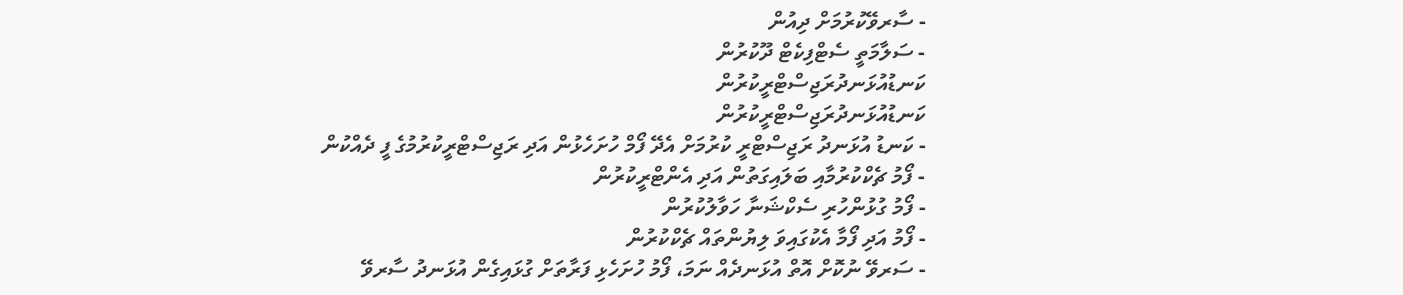- ސާރވޭކުރުމަށް ދިއުން
- ސަލާމަތީ ސެޓްފިކެޓް ދޫކުރުން
ކަނޑުއުޅަނދުރަޖިސްޓްރީކުރުން
ކަނޑުއުޅަނދުރަޖިސްޓްރީކުރުން
- ކަނޑު އުޅަނދު ރަޖިސްޓްރީ ކުރުމަށް އެދޭ ފޯމް ހުށަހެޅުން އަދި ރަޖިސްޓްރީކުރުމުގެ ފީ ދެއްކުން
- ފޯމު ޗެކްކުރުމާއި ބަލައިގަތުން އަދި އެންޓްރީކުރުން
- ފޯމު ގުޅުންހުރި ސެކްޝަނާ ހަވާލުކުރުން
- ފޯމު އަދި ފޯމާ އެކުގައިވަ ލިޔުންތައް ޗެކްކުރުން
- ސަރވޭ ނުކޮށް އޮތް އުޅަނދެއް ނަމަ، ފޯމު ހުށަހެޅި ފަރާތަށް ގުޅައިގެން އުޅަނދު ސާރވޭ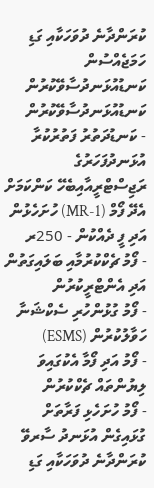ކުރަންދާނެ ދުވަހަކާއި ގަޑި ހަމަޖެއްސުން
ކަނޑުއުޅަނދުސާވޭކުރުން
ކަނޑުއުޅަނދުސާވޭކުރުން
- ކަނޑުދަތުރު ފަތުރުކުރާ އުޅަނދުފަހަރުގެ ރަޖިސްޓްރީއާއިބެހޭ ކަންކަމަށް އެދޭ ފޯމް (MR-1) ހުށަހެޅުން އަދި ފީ ދެއްކުން - 250ރ
- ފޯމު ޗެކްކުރުމާއި ބަލައިގަތުން އަދި އެންޓްރީކުރުން
- ފޯމު ގުޅުންހުރި ސެކްޝަނާ ހަވާލުކުރުން (ESMS)
- ފޯމު އަދި ފޯމާ އެކުގައިވަ ލިޔުންތައް ޗެކްކުރުން
- ފޯމު ހުށަހެޅި ފަރާތަށް ގުޅައިގެން އުޅަނދު ސާރވޭ ކުރަންދާނެ ދުވަހަކާއި ގަޑި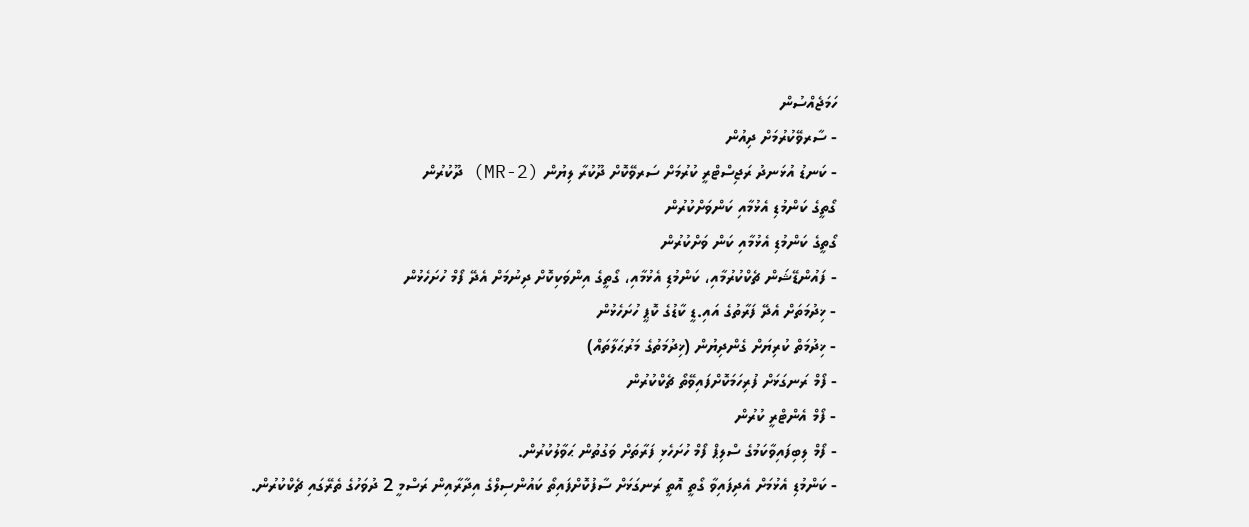ހަމަޖެއްސުން
- ސާރވޭކުރުމަށް ދިއުން
- ކަނޑު އުޅަނދު ރަޖިސްޓްރީ ކުރުމަށް ސަރވޭކޮށް ދޫކުރާ ލިޔުން (MR-2) ދޫކުރުން
ގޯތީގެ ކަންމުޑި އެޅުމާއި ކަންވަށްކުރުން
ގޯތީގެ ކަންމުޑި އެޅުމާއި ކަން ވަށްކުރުން
- ފައުންޑޭޝަން ޗެކްކުރުމާއި، ކަންމުޑި އެޅުމާއި، ގޯތީގެ އިންވަކިކޮށް ދިނުމަށް އެދޭ ފޯމް ހުށަހެޅުން
- ޚިދުމަތަށް އެދޭ ފަރާތުގެ އައި.ޑީ ކާޑުގެ ކޮޕީ ހުށަހެޅުން
- ޚިދުމަތް ކުރިޔަށް ގެންދިޔުން (ޚިދުމަތުގެ މަރުޙަލާތައް)
- ފޯމް ރަނގަޅަށް ފުރިހަމަކޮށްފައިވޭތޯ ޗެކްކުރުން
- ފޯމް އެންޓްރީ ކުރުން
- ފޯމް ލިބިފައިވާކަމުގެ ސްލިޕް ފޯމް ހުށަހެޅި ފަރާތަށް ވަގުތުން ޙަވާލުކުރުން.
- ކަންމުޑި އެޅުމަށް އެދިފައިވާ ގޯތީ އޮތީ ރަނގަޅަށް ސާފުކޮށްފައިތޯ ކައުންސިލްގެ އިދާރާއިން ރަސްމީ 2 ދުވަހުގެ ތެރޭގައި ޗެކްކުރުން.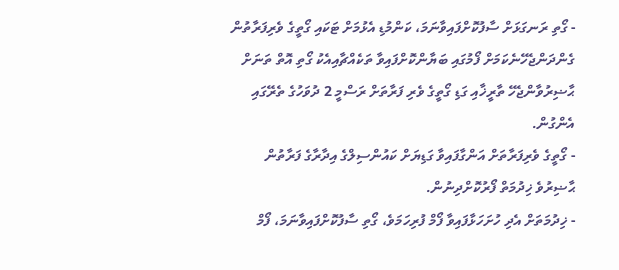- ގޯތި ރަނގަޅަށް ސާފުކޮށްފައިވާނަމަ، ކަންމުޑި އެޅުމަށް ޓަކައި ގޯތީގެ ވެރިފަރާތުން ގެންދަންޖެހޭނެކަމަށް ފޯމުގައި ބަޔާންކޮށްފައިވާ ތަކެއްޗާއިއެކު ގޯތި އޮތް ތަނަށް ޙާޟިރުވާންޖެހޭ ތާރީޚާއި ގަޑި ގޯތީގެ ވެރި ފަރާތަށް ރަސްމީ 2 ދުވަހުގެ ތެރޭގައި އެންގުން.
- ގޯތީގެ ވެރިފަރާތަށް އަންގާފައިވާ ގަޑިޔަށް ކައުންސިލްގެ އިދާރާގެ ފަރާތުން ޙާޟިރުވެ ޚިދުމަތް ފޯރުކޮށްދިނުން.
- ޚިދުމަތަށް އެދި ހުށަހަޅާފައިވާ ފޯމް ފުރިހަމަވެ، ގޯތި ސާފުކޮށްފައިވާނަމަ، ފޯމް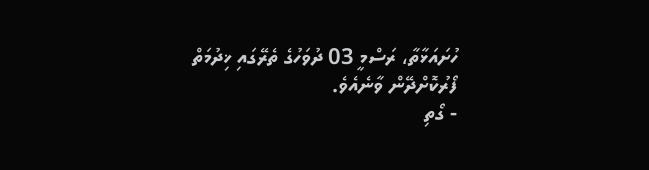ހުށައަޅާތާ، ރަސްމީ 03 ދުވަހުގެ ތެރޭގައި ޚިދުމަތް ފޯރުކޮށްދޭން ވާނެއެވެ.
- ގޯތި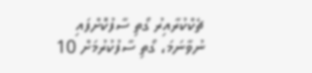ޗެކްކުރާއިރު ގޯތި ސާފުކޮށްފައި ނުވާނަމަ، ގޯތި ސާފުކުރުމަށް 10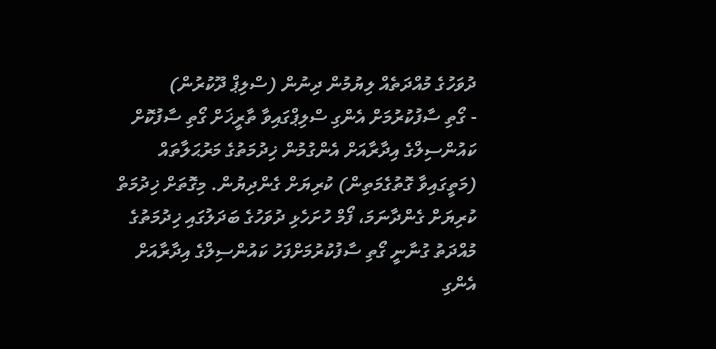ދުވަހުގެ މުއްދަތެއް ލިޔުމުން ދިނުން (ސްލިޕް ދޫކުރުން)
- ގޯތި ސާފުކުރުމަށް އެންގި ސްލިޕްގައިވާ ތާރީޚަށް ގޯތި ސާފުކޮށް ކައުންސިލްގެ އިދާރާއަށް އެންގުމުން ޚިދުމަތުގެ މަރުޙަލާތައް (މަތީގައިވާ ގޮތުގެމަތިން) ކުރިޔަށް ގެންދިޔުން. މިގޮތަށް ޚިދުމަތް ކުރިޔަށް ގެންދާނަމަ، ފޯމް ހުށަހެޅި ދުވަހުގެ ބަދަލުގައި ޚިދުމަތުގެ މުއްދަތު ގުނާނީ ގޯތި ސާފުކުރުމަށްފަހު ކައުންސިލްގެ އިދާރާއަށް އެންގި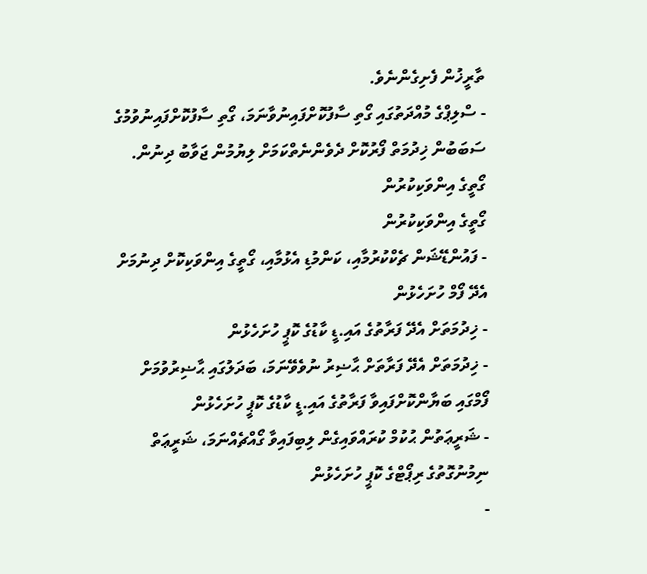ތާރީޚުން ފެށިގެންނެވެ.
- ސްލިޕްގެ މުއްދަތުގައި ގޯތި ސާފުކޮށްފައިނުވާނަމަ، ގޯތި ސާފުކޮށްފައިނުވުމުގެ ސަބަބުން ޚިދުމަތް ފޯރުކޮށް ދެވެންނެތްކަމަށް ލިޔުމުން ޖަވާބު ދިނުން.
ގޯތީގެ އިންވަކިކުރުން
ގޯތީގެ އިންވަކިކުރުން
- ފައުންޑޭޝަން ޗެކްކުރުމާއި، ކަންމުޑި އެޅުމާއި، ގޯތީގެ އިންވަކިކޮށް ދިނުމަށް އެދޭ ފޯމް ހުށަހެޅުން
- ޚިދުމަތަށް އެދޭ ފަރާތުގެ އައި.ޑީ ކާޑުގެ ކޮޕީ ހުށަހެޅުން
- ޚިދުމަތަށް އެދޭ ފަރާތަށް ޙާޟިރު ނުވެވޭނަމަ، ބަދަލުގައި ޙާޟިރުވުމަށް ފޯމްގައި ބަޔާންކޮށްފައިވާ ފަރާތުގެ އައި.ޑީ ކާޑުގެ ކޮޕީ ހުށަހެޅުން
- ޝަރީޢަތުން ޙުކުމް ކުރައްވައިގެން ލިބިފައިވާ ގޯއްޗެއްނަމަ، ޝަރީޢަތް ނިމުނުގޮތުގެ ރިޕޯޓްގެ ކޮޕީ ހުށަހެޅުން
-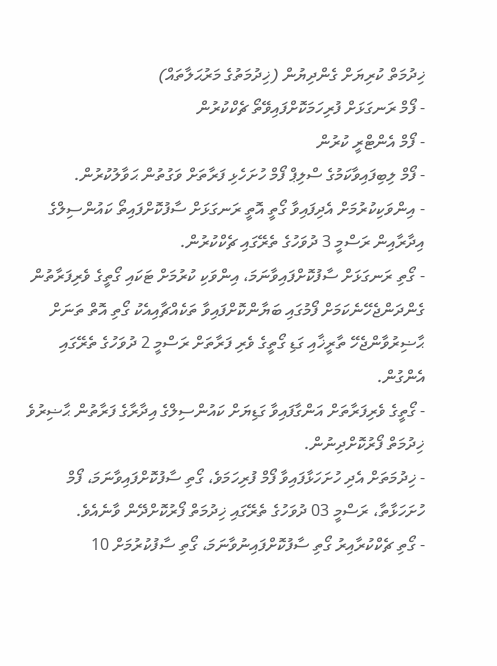ޚިދުމަތް ކުރިޔަށް ގެންދިޔުން (ޚިދުމަތުގެ މަރުޙަލާތައް)
- ފޯމް ރަނގަޅަށް ފުރިހަމަކޮށްފައިވޭތޯ ޗެކްކުރުން
- ފޯމް އެންޓްރީ ކުރުން
- ފޯމް ލިބިފައިވާކަމުގެ ސްލިޕް ފޯމް ހުށަހެޅި ފަރާތަށް ވަގުތުން ޙަވާލުކުރުން.
- އިންވަކިކުރުމަށް އެދިފައިވާ ގޯތީ އޮތީ ރަނގަޅަށް ސާފުކޮށްފައިތޯ ކައުންސިލްގެ އިދާރާއިން ރަސްމީ 3 ދުވަހުގެ ތެރޭގައި ޗެކްކުރުން.
- ގޯތި ރަނގަޅަށް ސާފުކޮށްފައިވާނަމަ، އިންވަކި ކުރުމަށް ޓަކައި ގޯތީގެ ވެރިފަރާތުން ގެންދަންޖެހޭނެކަމަށް ފޯމުގައި ބަޔާންކޮށްފައިވާ ތަކެއްޗާއިއެކު ގޯތި އޮތް ތަނަށް ޙާޟިރުވާންޖެހޭ ތާރީޚާއި ގަޑި ގޯތީގެ ވެރި ފަރާތަށް ރަސްމީ 2 ދުވަހުގެ ތެރޭގައި އެންގުން.
- ގޯތީގެ ވެރިފަރާތަށް އަންގާފައިވާ ގަޑިޔަށް ކައުންސިލްގެ އިދާރާގެ ފަރާތުން ޙާޟިރުވެ ޚިދުމަތް ފޯރުކޮށްދިނުން.
- ޚިދުމަތަށް އެދި ހުށަހަޅާފައިވާ ފޯމް ފުރިހަމަވެ، ގޯތި ސާފުކޮށްފައިވާނަމަ، ފޯމް ހުށަހަޅާތާ، ރަސްމީ 03 ދުވަހުގެ ތެރޭގައި ޚިދުމަތް ފޯރުކޮށްދޭން ވާނެއެވެ.
- ގޯތި ޗެކްކުރާއިރު ގޯތި ސާފުކޮށްފައިނުވާނަމަ، ގޯތި ސާފުކުރުމަށް 10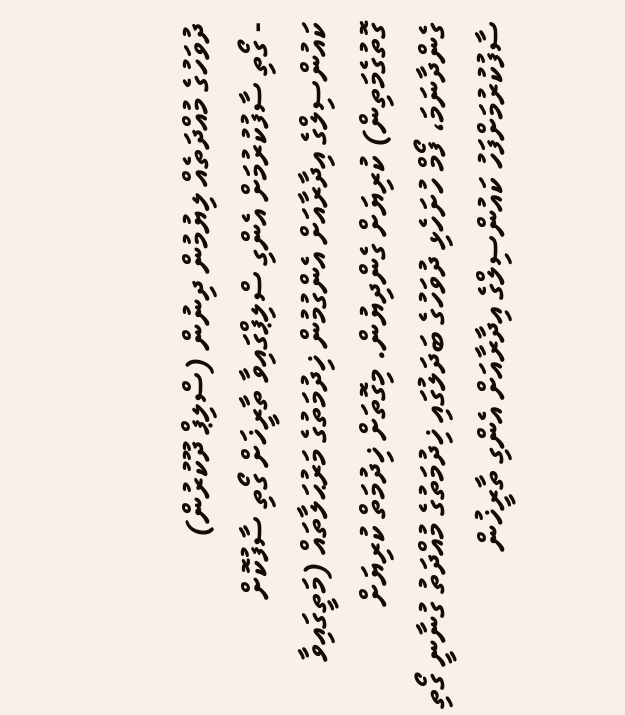ދުވަހުގެ މުއްދަތެއް ލިޔުމުން ދިނުން (ސްލިޕް ދޫކުރުން)
- ގޯތި ސާފުކުރުމަށް އެންގި ސްލިޕްގައިވާ ތާރީޚަށް ގޯތި ސާފުކޮށް ކައުންސިލްގެ އިދާރާއަށް އެންގުމުން ޚިދުމަތުގެ މަރުޙަލާތައް (މަތީގައިވާ ގޮތުގެމަތިން) ކުރިޔަށް ގެންދިޔުން. މިގޮތަށް ޚިދުމަތް ކުރިޔަށް ގެންދާނަމަ، ފޯމް ހުށަހެޅި ދުވަހުގެ ބަދަލުގައި ޚިދުމަތުގެ މުއްދަތު ގުނާނީ ގޯތި ސާފުކުރުމަށްފަހު ކައުންސިލްގެ އިދާރާއަށް އެންގި ތާރީޚުން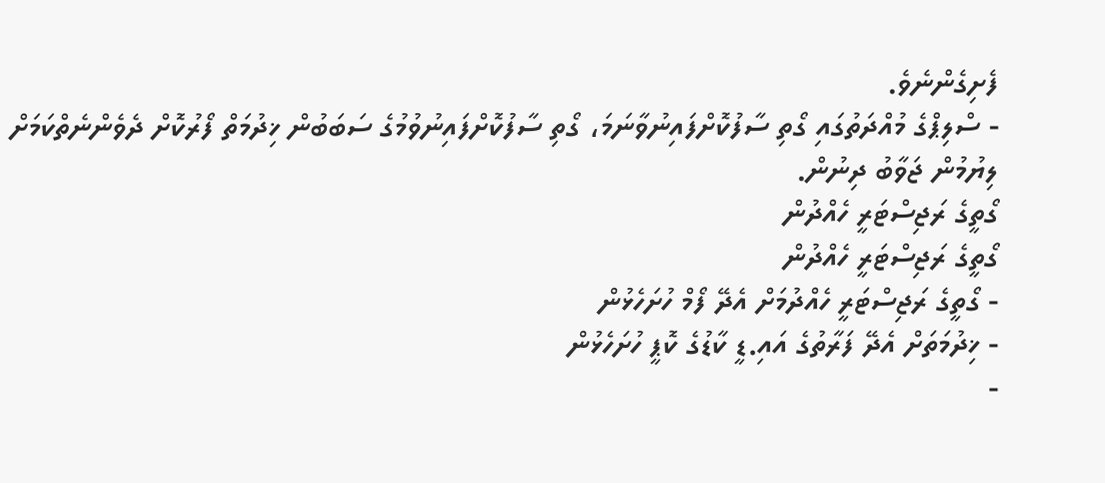ފެށިގެންނެވެ.
- ސްލިޕްގެ މުއްދަތުގައި ގޯތި ސާފުކޮށްފައިނުވާނަމަ، ގޯތި ސާފުކޮށްފައިނުވުމުގެ ސަބަބުން ޚިދުމަތް ފޯރުކޮށް ދެވެންނެތްކަމަށް ލިޔުމުން ޖަވާބު ދިނުން.
ގޯތީގެ ރަޖިސްޓަރީ ހެއްދުން
ގޯތީގެ ރަޖިސްޓަރީ ހެއްދުން
- ގޯތީގެ ރަޖިސްޓަރީ ހެއްދުމަށް އެދޭ ފޯމް ހުށަހެޅުން
- ޚިދުމަތަށް އެދޭ ފަރާތުގެ އައި.ޑީ ކާޑުގެ ކޮޕީ ހުށަހެޅުން
-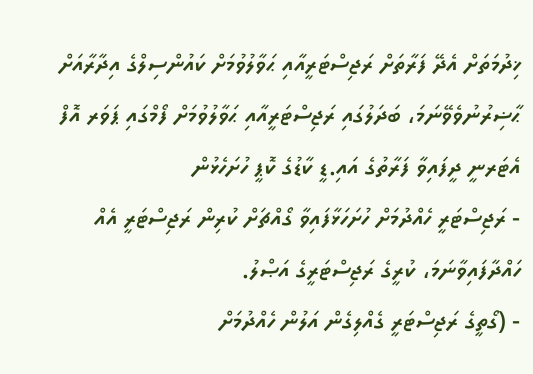ޚިދުމަތަށް އެދޭ ފަރާތަށް ރަޖިސްޓަރީއާއި ޙަވާލުވުމަށް ކައުންސިލްގެ އިދާރާއަށް ޙާޟިރުނުވެވޭނަމަ، ބަދަލުގައި ރަޖިސްޓަރީއާއި ޙަވާލުވުމަށް ފޯމްގައި ޕަވަރ އޮފް އެޓަރނީ ދީފައިވާ ފަރާތުގެ އައި.ޑީ ކާޑުގެ ކޮޕީ ހުށަހެޅުން
- ރަޖިސްޓަރީ ހެއްދުމަށް ހުށަހަޅާފައިވާ ގޯއްޗަށް ކުރިން ރަޖިސްޓަރީ އެއް ހައްދާފައިވާނަމަ، ކުރީގެ ރަޖިސްޓަރީގެ އަޞްލު.
- (ގޯތީގެ ރަޖިސްޓަރީ ގެއްލިގެން އަލުން ހެއްދުމަށް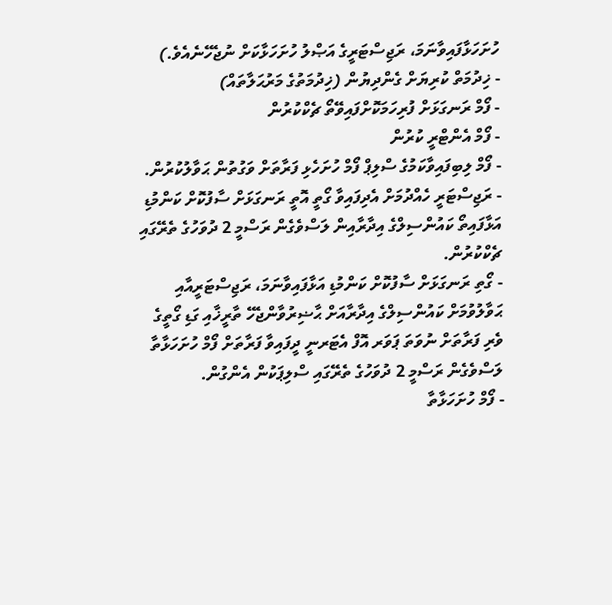ހުށަހަޅާފައިވާނަމަ، ރަޖިސްޓަރީގެ އަޞްލު ހުށަހަޅާކަށް ނުޖެހޭނެއެވެ.)
- ޚިދުމަތް ކުރިޔަށް ގެންދިޔުން (ޚިދުމަތުގެ މަރުޙަލާތައް)
- ފޯމް ރަނގަޅަށް ފުރިހަމަކޮށްފައިވޭތޯ ޗެކްކުރުން
- ފޯމް އެންޓްރީ ކުރުން
- ފޯމް ލިބިފައިވާކަމުގެ ސްލިޕް ފޯމް ހުށަހެޅި ފަރާތަށް ވަގުތުން ޙަވާލުކުރުން.
- ރަޖިސްޓަރީ ހެއްދުމަށް އެދިފައިވާ ގޯތީ އޮތީ ރަނގަޅަށް ސާފުކޮށް ކަންމުޑި އަޅާފައިތޯ ކައުންސިލްގެ އިދާރާއިން ލަސްވެގެން ރަސްމީ 2 ދުވަހުގެ ތެރޭގައި ޗެކްކުރުން.
- ގޯތި ރަނގަޅަށް ސާފުކޮށް ކަންމުޑި އަޅާފައިވާނަމަ، ރަޖިސްޓަރީއާއި ޙަވާލުވުމަށް ކައުންސިލްގެ އިދާރާއަށް ޙާޟިރުވާންޖެހޭ ތާރީޚާއި ގަޑި ގޯތީގެ ވެރި ފަރާތަށް ނުވަތަ ޕަވަރ އޮފް އެޓަރނީ ދީފައިވާ ފަރާތަށް ފޯމް ހުށަހަޅާތާ ލަސްވެގެން ރަސްމީ 2 ދުވަހުގެ ތެރޭގައި ސްލިޕަކުން އެންގުން.
- ފޯމް ހުށަހަޅާތާ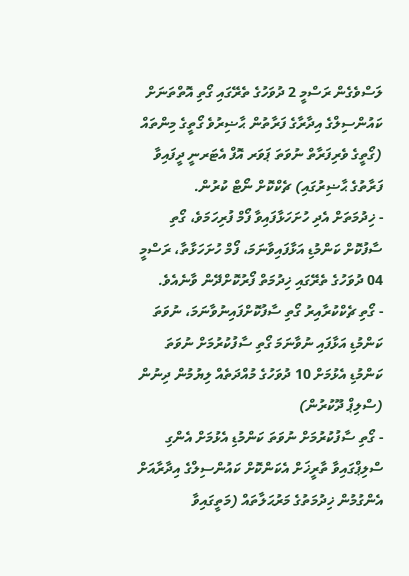ލަސްވެގެން ރަސްމީ 2 ދުވަހުގެ ތެރޭގައި ގޯތި އޮތްތަނަށް ކައުންސިލްގެ އިދާރާގެ ފަރާތުން ޙާޟިރުވެ ގޯތީގެ މިންތައް (ގޯތީގެ ވެރިފަރާތް ނުވަތަ ޕަވަރ އޮފް އެޓަރނީ ދީފައިވާ ފަރާތުގެ ޙާޟިރުގައި) ޗެކްކޮށް ނޯޓް ކުރުން.
- ޚިދުމަތަށް އެދި ހުށަހަޅާފައިވާ ފޯމް ފުރިހަމަވެ، ގޯތި ސާފުކޮށް ކަންމުޑި އަޅާފައިވާނަމަ، ފޯމް ހުށަހަޅާތާ، ރަސްމީ 04 ދުވަހުގެ ތެރޭގައި ޚިދުމަތް ފޯރުކޮށްދޭން ވާނެއެވެ.
- ގޯތި ޗެކްކުރާއިރު ގޯތި ސާފުކޮށްފައިނުވާނަމަ، ނުވަތަ ކަންމުޑި އަޅާފައި ނުވާނަމަ ގޯތި ސާފުކުރުމަށް ނުވަތަ ކަންމުޑި އެޅުމަށް 10 ދުވަހުގެ މުއްދަތެއް ލިޔުމުން ދިނުން (ސްލިޕް ދޫކުރުން)
- ގޯތި ސާފުކުރުމަށް ނުވަތަ ކަންމުޑި އެޅުމަށް އެންގި ސްލިޕްގައިވާ ތާރީޚަށް އެކަންކޮށް ކައުންސިލްގެ އިދާރާއަށް އެންގުމުން ޚިދުމަތުގެ މަރުޙަލާތައް (މަތީގައިވާ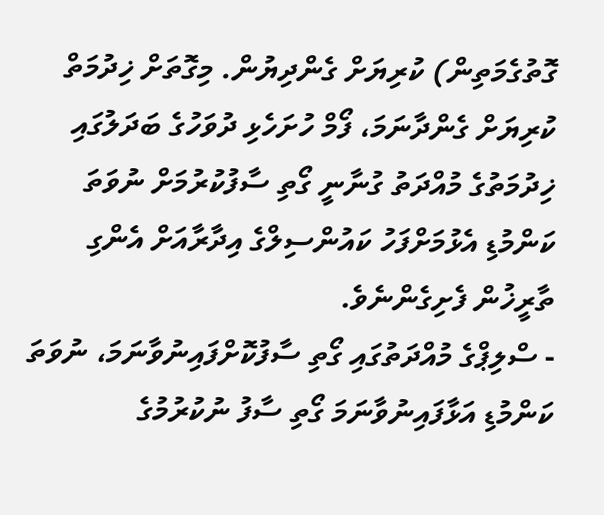ގޮތުގެމަތިން) ކުރިޔަށް ގެންދިޔުން. މިގޮތަށް ޚިދުމަތް ކުރިޔަށް ގެންދާނަމަ، ފޯމް ހުށަހެޅި ދުވަހުގެ ބަދަލުގައި ޚިދުމަތުގެ މުއްދަތު ގުނާނީ ގޯތި ސާފުކުރުމަށް ނުވަތަ ކަންމުޑި އެޅުމަށްފަހު ކައުންސިލްގެ އިދާރާއަށް އެންގި ތާރީޚުން ފެށިގެންނެވެ.
- ސްލިޕްގެ މުއްދަތުގައި ގޯތި ސާފުކޮށްފައިނުވާނަމަ، ނުވަތަ ކަންމުޑި އަޅާފައިނުވާނަމަ ގޯތި ސާފު ނުކުރުމުގެ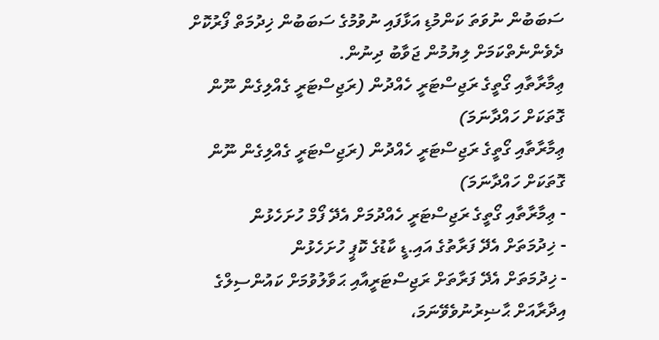ސަބަބުން ނުވަތަ ކަންމުޑި އަޅާފައި ނުވުމުގެ ސަބަބުން ޚިދުމަތް ފޯރުކޮށް ދެވެންނެތްކަމަށް ލިޔުމުން ޖަވާބު ދިނުން.
ޢިމާރާތާއި ގޯތީގެ ރަޖިސްޓަރީ ހެއްދުން (ރަޖިސްޓަރީ ގެއްލިގެން ނޫން ގޮތަކަށް ހައްދާނަމަ)
ޢިމާރާތާއި ގޯތީގެ ރަޖިސްޓަރީ ހެއްދުން (ރަޖިސްޓަރީ ގެއްލިގެން ނޫން ގޮތަކަށް ހައްދާނަމަ)
- ޢިމާރާތާއި ގޯތީގެ ރަޖިސްޓަރީ ހެއްދުމަށް އެދޭ ފޯމް ހުށަހެޅުން
- ޚިދުމަތަށް އެދޭ ފަރާތުގެ އައި.ޑީ ކާޑުގެ ކޮޕީ ހުށަހެޅުން
- ޚިދުމަތަށް އެދޭ ފަރާތަށް ރަޖިސްޓަރީއާއި ޙަވާލުވުމަށް ކައުންސިލްގެ އިދާރާއަށް ޙާޟިރުނުވެވޭނަމަ،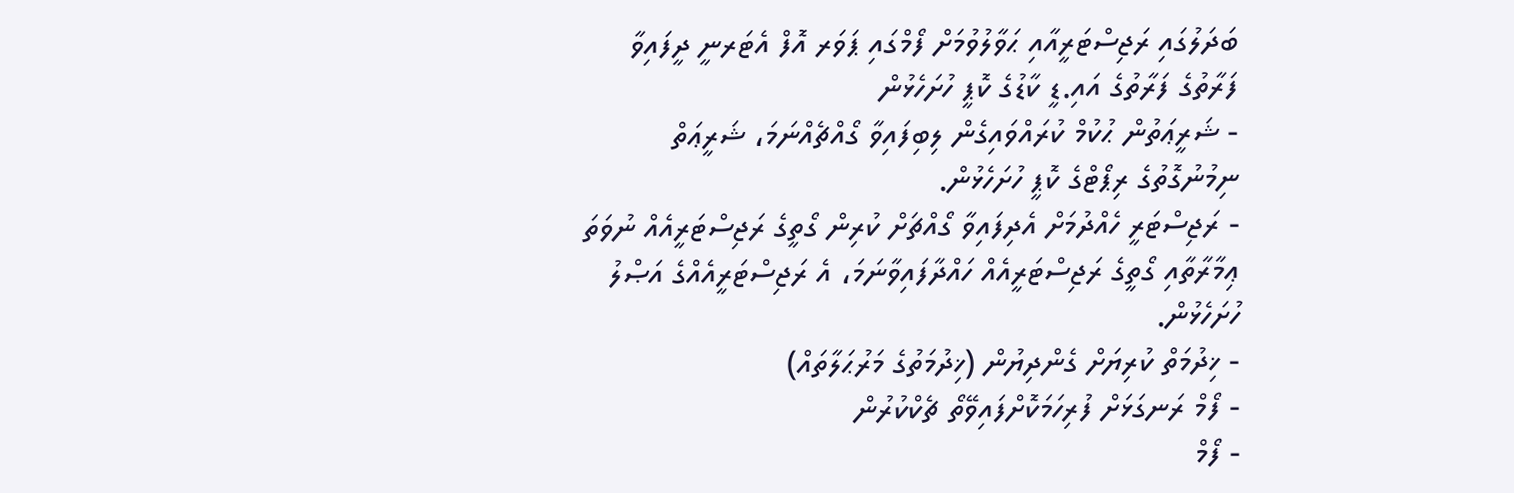ބަދަލުގައި ރަޖިސްޓަރީއާއި ޙަވާލުވުމަށް ފޯމްގައި ޕަވަރ އޮފް އެޓަރނީ ދީފައިވާ ފަރާތުގެ ފަރާތުގެ އައި.ޑީ ކާޑުގެ ކޮޕީ ހުށަހެޅުން
- ޝަރީޢަތުން ޙުކުމް ކުރައްވައިގެން ލިބިފައިވާ ގޯއްޗެއްނަމަ، ޝަރީޢަތް ނިމުނުގޮތުގެ ރިޕޯޓްގެ ކޮޕީ ހުށަހެޅުން.
- ރަޖިސްޓަރީ ހެއްދުމަށް އެދިފައިވާ ގޯއްޗަށް ކުރިން ގޯތީގެ ރަޖިސްޓަރީއެއް ނުވަތަ ޢިމާރާތާއި ގޯތީގެ ރަޖިސްޓަރީއެއް ހައްދާފައިވާނަމަ، އެ ރަޖިސްޓަރީއެއްގެ އަޞްލު ހުށަހެޅުން.
- ޚިދުމަތް ކުރިޔަށް ގެންދިޔުން (ޚިދުމަތުގެ މަރުޙަލާތައް)
- ފޯމް ރަނގަޅަށް ފުރިހަމަކޮށްފައިވޭތޯ ޗެކްކުރުން
- ފޯމް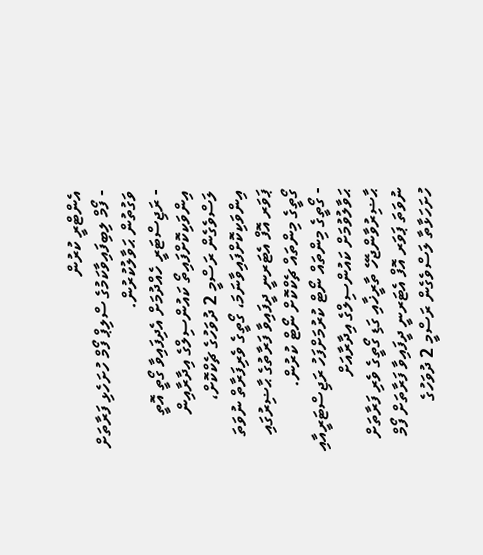އެންޓްރީ ކުރުން
- ފޯމް ލިބިފައިވާކަމުގެ ސްލިޕް ފޯމް ހުށަހެޅި ފަރާތަށް ވަގުތުން ޙަވާލުކުރުން.
- ރަޖިސްޓަރީ ހެއްދުމަށް އެދިފައިވާ ގޯތީ އޮތީ އިންވަކިކޮށްފައިތޯ ކައުންސިލްގެ އިދާރާއިން ލަސްވެގެން ރަސްމީ 2 ދުވަހުގެ ޗެކްކޮށް، އިންވަކިކޮށްފައިވާނަމަ، ގޯތީގެ ވެރިފަރާތް ނުވަތަ ޕަވަރ އޮފް އެޓަރނީ ދީފައިވާ ފަރާތުގެ ޙާޟިރުގައި ގޯތީގެ މިންތައް ޗެކްކޮށް ނޯޓް ކުރުން.
- ގޯތީގެ މިންތައް ނޯޓް ކުރުމަށްފަހު ރަޖިސްޓަރީއާއި ޙަވާލުވުމަށް ކައުންސިލްގެ އިދާރާއަށް ޙާޟިރުވާންޖެހޭ ތާރީޚާއި ގަޑި ގޯތީގެ ވެރި ފަރާތަށް ނުވަތަ ޕަވަރ އޮފް އެޓަރނީ ދީފައިވާ ފަރާތަށް ފޯމް ހުށަހަޅާތާ ލަސްވެގެން ރަސްމީ 2 ދުވަހުގެ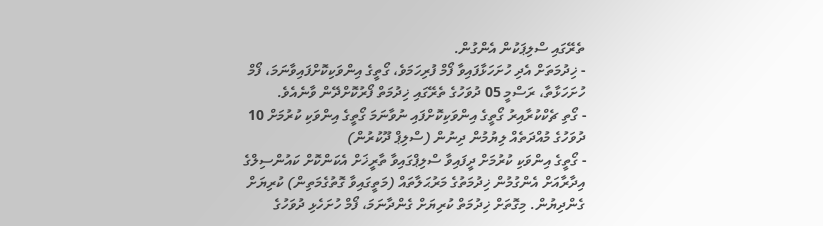ތެރޭގައި ސްލިޕަކުން އެންގުން.
- ޚިދުމަތަށް އެދި ހުށަހަޅާފައިވާ ފޯމް ފުރިހަމަވެ، ގޯތީގެ އިންވަކިކޮށްފައިވާނަމަ، ފޯމް ހުށަހަޅާތާ، ރަސްމީ 05 ދުވަހުގެ ތެރޭގައި ޚިދުމަތް ފޯރުކޮށްދޭން ވާނެއެވެ.
- ގޯތި ޗެކްކުރާއިރު ގޯތީގެ އިންވަކިކޮށްފައި ނުވާނަމަ ގޯތީގެ އިންވަކި ކުރުމަށް 10 ދުވަހުގެ މުއްދަތެއް ލިޔުމުން ދިނުން (ސްލިޕް ދޫކުރުން)
- ގޯތީގެ އިންވަކި ކުރުމަށް ދީފައިވާ ސްލިޕްގައިވާ ތާރީޚަށް އެކަންކޮށް ކައުންސިލްގެ އިދާރާއަށް އެންގުމުން ޚިދުމަތުގެ މަރުޙަލާތައް (މަތީގައިވާ ގޮތުގެމަތިން) ކުރިޔަށް ގެންދިޔުން. މިގޮތަށް ޚިދުމަތް ކުރިޔަށް ގެންދާނަމަ، ފޯމް ހުށަހެޅި ދުވަހުގެ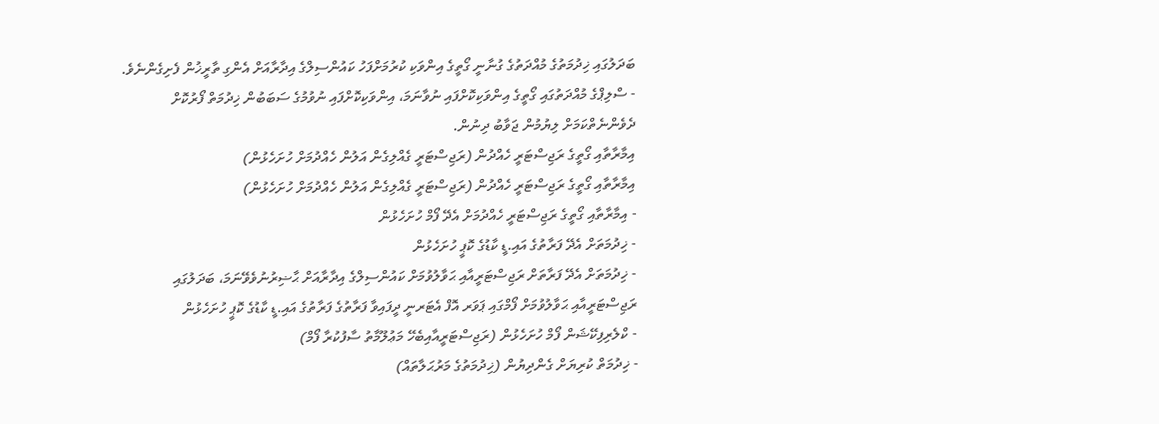ބަދަލުގައި ޚިދުމަތުގެ މުއްދަތުގެ ގުނާނީ ގޯތީގެ އިންވަކި ކުރުމަށްފަހު ކައުންސިލްގެ އިދާރާއަށް އެންގި ތާރީޚުން ފެށިގެންނެވެ.
- ސްލިޕްގެ މުއްދަތުގައި ގޯތީގެ އިންވަކިކޮށްފައި ނުވާނަމަ، އިންވަކިކޮށްފައި ނުވުމުގެ ސަބަބުން ޚިދުމަތް ފޯރުކޮށް ދެވެންނެތްކަމަށް ލިޔުމުން ޖަވާބު ދިނުން.
އިމާރާތާއި ގޯތީގެ ރަޖިސްޓަރީ ހެއްދުން (ރަޖިސްޓަރީ ގެއްލިގެން އަލުން ހެއްދުމަށް ހުށަހެޅުން)
އިމާރާތާއި ގޯތީގެ ރަޖިސްޓަރީ ހެއްދުން (ރަޖިސްޓަރީ ގެއްލިގެން އަލުން ހެއްދުމަށް ހުށަހެޅުން)
- އިމާރާތާއި ގޯތީގެ ރަޖިސްޓަރީ ހެއްދުމަށް އެދޭ ފޯމް ހުށަހެޅުން
- ޚިދުމަތަށް އެދޭ ފަރާތުގެ އައި.ޑީ ކާޑުގެ ކޮޕީ ހުށަހެޅުން
- ޚިދުމަތަށް އެދޭ ފަރާތަށް ރަޖިސްޓަރީއާއި ޙަވާލުވުމަށް ކައުންސިލްގެ އިދާރާއަށް ޙާޟިރުނުވެވޭނަމަ، ބަދަލުގައި ރަޖިސްޓަރީއާއި ޙަވާލުވުމަށް ފޯމްގައި ޕަވަރ އޮފް އެޓަރނީ ދީފައިވާ ފަރާތުގެ ފަރާތުގެ އައި.ޑީ ކާޑުގެ ކޮޕީ ހުށަހެޅުން
- ކްލެރިފިކޭޝަން ފޯމް ހުށަހެޅުން (ރަޖިސްޓަރީއާއިބެހޭ މަޢުލޫމާތު ސާފުކުރާ ފޯމް)
- ޚިދުމަތް ކުރިޔަށް ގެންދިޔުން (ޚިދުމަތުގެ މަރުޙަލާތައް)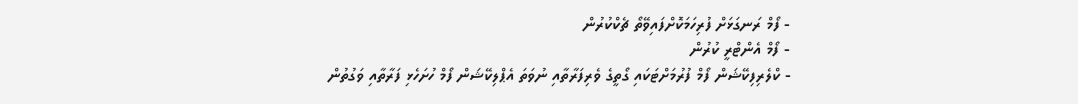- ފޯމް ރަނގަޅަށް ފުރިހަމަކޮށްފައިވޭތޯ ޗެކްކުރުން
- ފޯމް އެންޓްރީ ކުރުން
- ކްލެރިފިކޭޝަން ފޯމް ފުރުމަށްޓަކައި ގޯތީގެ ވެރިފަރާތާއި ނުވަތަ އެޕްލިކޭޝަން ފޯމް ހުށަހެޅި ފަރާތާއި ވަގުތުން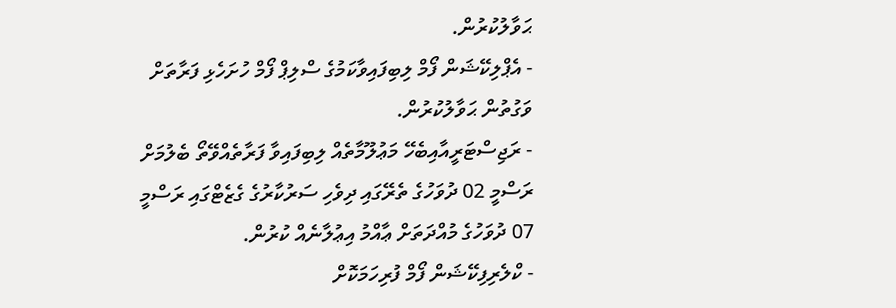ޙަވާލުކުރުން.
- އެޕްލިކޭޝަން ފޯމް ލިބިފައިވާކަމުގެ ސްލިޕް ފޯމް ހުށަހެޅި ފަރާތަށް ވަގުތުން ޙަވާލުކުރުން.
- ރަޖިސްޓަރީއާއިބެހޭ މަޢުލޫމާތެއް ލިބިފައިވާ ފަރާތެއްވޭތޯ ބެލުމަށް ރަސްމީ 02 ދުވަހުގެ ތެރޭގައި ދިވެހި ސަރުކާރުގެ ގެޒެޓްގައި ރަސްމީ 07 ދުވަހުގެ މުއްދަތަށް ޢާއްމު އިޢުލާނެއް ކުރުން.
- ކްލެރިފިކޭޝަން ފޯމް ފުރިހަމަކޮށް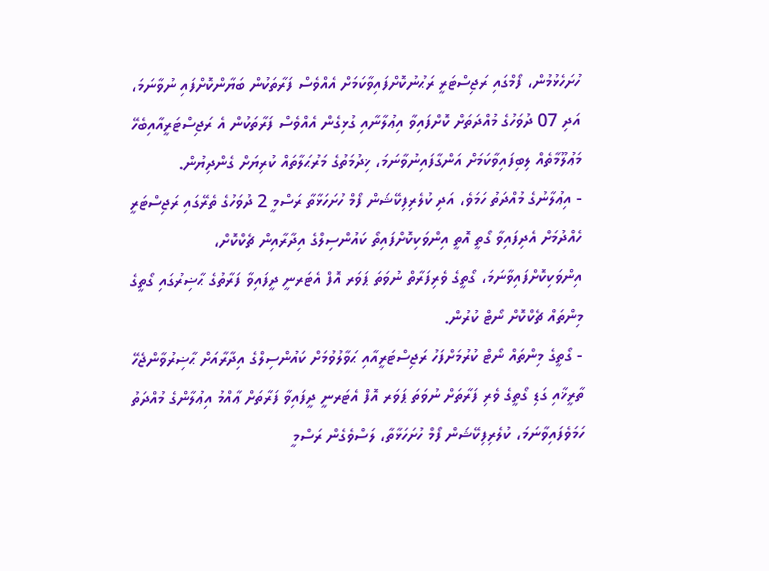ހުށަހެޅުމުން، ފޯމްގައި ރަޖިސްޓަރީ ރަޙުނުކޮށްފައިވާކަމަށް އެއްވެސް ފަރާތަކުން ބަޔާންކޮށްފައި ނުވާނަމަ، އަދި 07 ދުވަހުގެ މުއްދަތަށް ކޮށްފައިވާ އިޢުލާނާއި ގުޅިގެން އެއްވެސް ފަރާތަކުން އެ ރަޖިސްޓަރީއާއިބެހޭ މަޢުލޫމާތެއް ލިބިފައިވާކަމަށް އަންގާފައިނުވާނަމަ، ޚިދުމަތުގެ މަރުޙަލާތައް ކުރިޔަށް ގެންދިޔުން.
- އިޢުލާނުގެ މުއްދަތު ހަމަވެ، އަދި ކުލެރިފިކޭޝަން ފޯމް ހުށަހަޅާތާ ރަސްމީ 2 ދުވަހުގެ ތެރޭގައި ރަޖިސްޓަރީ ހެއްދުމަށް އެދިފައިވާ ގޯތީ އޮތީ އިންވަކިކޮށްފައިތޯ ކައުންސިލްގެ އިދާރާއިން ޗެކްކޮށް، އިންވަކިކޮށްފައިވާނަމަ، ގޯތީގެ ވެރިފަރާތް ނުވަތަ ޕަވަރ އޮފް އެޓަރނީ ދީފައިވާ ފަރާތުގެ ޙާޟިރުގައި ގޯތީގެ މިންތައް ޗެކްކޮށް ނޯޓް ކުރުން.
- ގޯތީގެ މިންތައް ނޯޓް ކުރުމަށްފަހު ރަޖިސްޓަރީއާއި ޙަވާލުވުމަށް ކައުންސިލްގެ އިދާރާއަށް ޙާޟިރުވާންޖެހޭ ތާރީޚާއި ގަޑި ގޯތީގެ ވެރި ފަރާތަށް ނުވަތަ ޕަވަރ އޮފް އެޓަރނީ ދީފައިވާ ފަރާތަށް ޢާއްމު އިޢުލާންގެ މުއްދަތު ހަމަވެފައިވާނަމަ، ކުލެރިފިކޭޝަން ފޯމް ހުށަހަޅާތާ، ލަސްވެގެން ރަސްމީ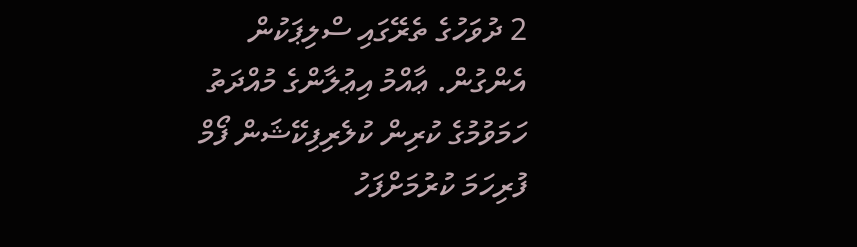2 ދުވަހުގެ ތެރޭގައި ސްލިޕަކުން އެންގުން. ޢާއްމު އިޢުލާންގެ މުއްދަތު ހަމަވުމުގެ ކުރިން ކުލެރިފިކޭޝަން ފޯމް ފުރިހަމަ ކުރުމަށްފަހު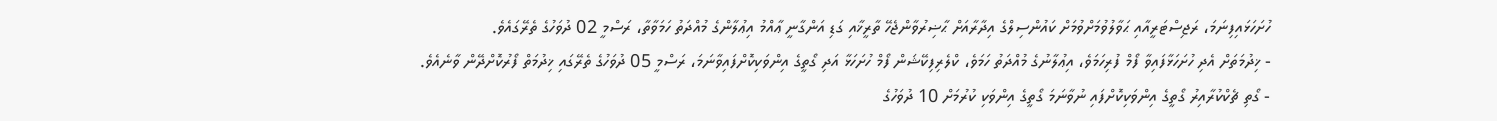ހުށަހަޅައިފިނަމަ، ރަޖިސްޓަރީއާއި ޙަވާލުވުމަށްވުމަށް ކައުންސިލްގެ އިދާރާއަށް ޙާޟިރުވާންޖެހޭ ތާރީޚާއި ގަޑި އަންގާނީ ޢާއްމު އިޢުލާންގެ މުއްދަތު ހަމަވާތާ، ރަސްމީ 02 ދުވަހުގެ ތެރޭގައެވެ.
- ޚިދުމަތަށް އެދި ހުށަހަޅާފައިވާ ފޯމް ފުރިހަމަވެ، އިޢުލާނުގެ މުއްދަތު ހަމަވެ، ކްލެރިފިކޭޝަން ފޯމް ހުށަހަޅާ އަދި ގޯތީގެ އިންވަކިކޮށްފައިވާނަމަ، ރަސްމީ 05 ދުވަހުގެ ތެރޭގައި ޚިދުމަތް ފޯރުކޮށްދޭން ވާނެއެވެ.
- ގޯތި ޗެކްކުރާއިރު ގޯތީގެ އިންވަކިކޮށްފައި ނުވާނަމަ ގޯތީގެ އިންވަކި ކުރުމަށް 10 ދުވަހުގެ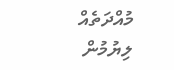މުއްދަތެއް ލިޔުމުން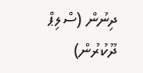ދިނުން (ސްލިޕް ދޫކުރުން)